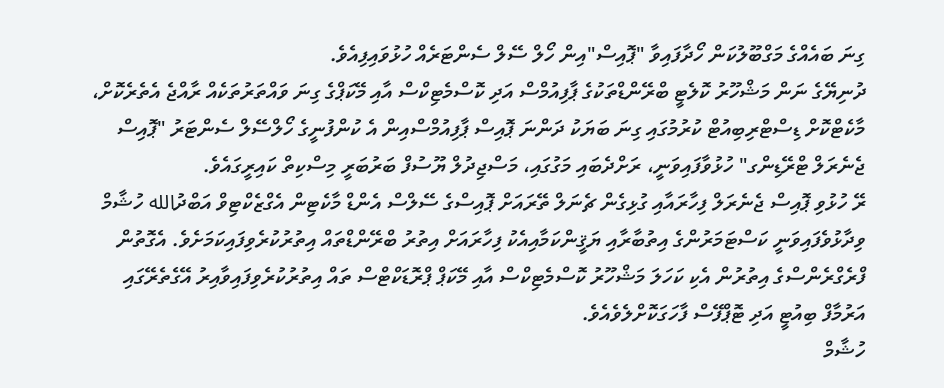ގިނަ ބައެއްގެ މަގްބޫލުކަން ހޯދާފައިވާ "ޕޮއިސް"އިން ހޯލް ސޭލް ސެންޓަރެއް ހުޅުވައިފިއެވެ.
ދުނިޔޭގެ ނަން މަޝްހޫރު ކޮލެޓީ ބްރޭންޑްތަކުގެ ޕާފިއުމްސް އަދި ކޮސްމެޓިކްސް އާއި މޭކަޕްގެ ގިނަ ވައްތަރުތަކެއް ރާއްޖެ އެތެރެކޮށް، މާކެޓްކޮށް ޑިސްޓްރިބިއުޓް ކުރުމުގައި ގިނަ ބަޔަކު ދަންނަ ޕޮއިސް ޕާފިއުމްސްއިން އެ ކުންފުނީގެ ހޯލްސޭލް ސެންޓަރު "ޕޮއިސް ޖެނެރަލް ޓްރޭޑިންގ" ހުޅުވާފައިވަނީ، ރަށްދެބައި މަގުގައި، މަސްޖިދުލް ޔޫސުފް ބަރުބަރީ މިސްކިތް ކައިރީގައެވެ.
ރޭ ހުޅުވި ޕޮއިސް ޖެނެރަލް ފިހާރައާއި ގުޅިގެން ޗެނަލް ތޭރައަށް ޕޮއިސްގެ ސޭލްސް އެންޑް މާކެޓިން އެގްޒެކްޓިވް އަބްދުالله ހުޝާމް ވިދާޅުވެފައިވަނީ ކަސްޓަމަރުންގެ އިތުބާރާއި ޔަޤީންކަމާއިއެކު ފިހާރައަށް އިތުރު ބްރޭންޑްތައް އިތުރުކުރެވިފައިކަމަށެވެ. އެގޮތުން ފްރެގްރެންސްގެ އިތުރުން އެކި ކަހަލަ މަޝްހޫރު ކޮސްމެޓިކްސް އާއި މޭކަޕް ޕްރޮޑަކްޓްސް ތައް އިތުރުކުރެވިފައިވާއިރު އޭގެތެރޭގައި އަރުމާފް ބިއުޓީ އަދި ޓޮޕްފޭސް ފާހަގަކޮށްލެވެއެވެ.
ހުޝާމް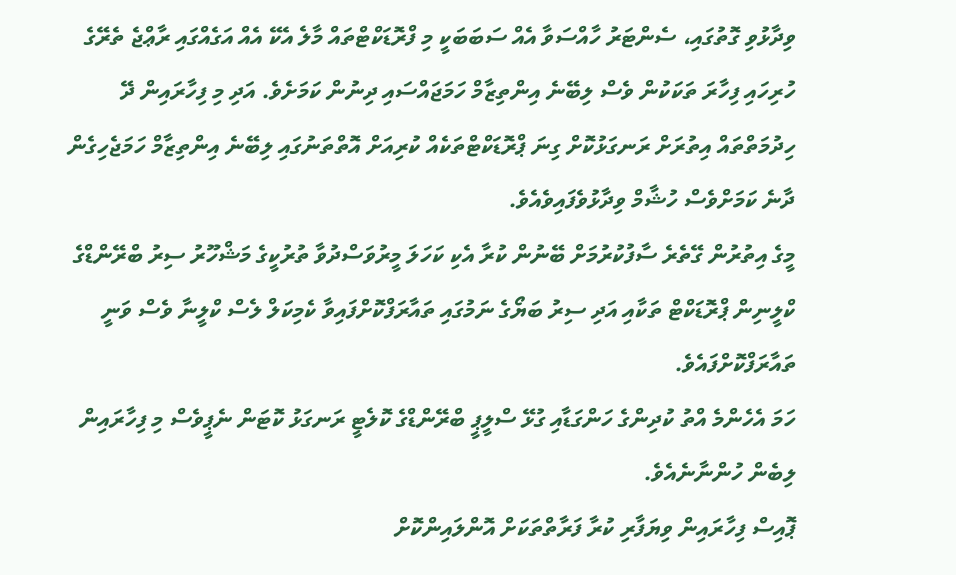ވިދާޅުވި ގޮތުގައި، ސެންޓަރު ހާއްސަވާ އެއް ސަބަބަކީ މި ފްރޮޑަކްޓްތައް މާލެ އެކޭ އެއް އަގެއްގައި ރާޢްޖެ ތެރޭގެ ހުރިހައި ފިހާރަ ތަކަކުން ވެސް ލިބޭނެ އިންތިޒާމް ހަމަޖައްސައި ދިނުން ކަމަށެވެ. އަދި މި ފިހާރައިން ދޭ ހިދުމަތްތައް އިތުރަށް ރަނގަޅުކޮށް ގިނަ ޕްރޮޑަކްޓްތަކެއް ކުރިއަށް އޮތްތަނުގައި ލިބޭނެ އިންތިޒާމް ހަމަޖެހިގެން ދާނެ ކަމަށްވެސް ހުޝާމް ވިދާޅުވެފައިވެއެވެ.
މީގެ އިތުރުން ގޭތެރެ ސާފުކުރުމަށް ބޭނުން ކުރާ އެކި ކަހަލަ މީރުވަސްދުވާ ތުރުކީގެ މަޝްހޫރު ސިރު ބްރޭންޑްގެ ކްލީނިން ޕްރޮޑަކްޓް ތަކާއި އަދި ސިރު ބަޔޯގެ ނަމުގައި ތައާރަފްކޮށްފައިވާ ކެމިކަލް ލެސް ކްލީނާ ވެސް ވަނީ ތައާރަފްކޮށްފައެވެ.
ހަމަ އެހެންމެ އްތު ކުދިންގެ ހަންގަޑާއި ގުޅޭ ސްލީޕީ ބްރޭންޑްގެ ކޮލެޓީ ރަނގަޅު ކޮޓަން ނެޕީވެސް މި ފިހާރައިން ލިބެން ހުންނާނެއެވެ.
ޕޮއިސް ފިހާރައިން ވިޔަފާރި ކުރާ ފަރާތްތަކަށް އޮންލައިންކޮށް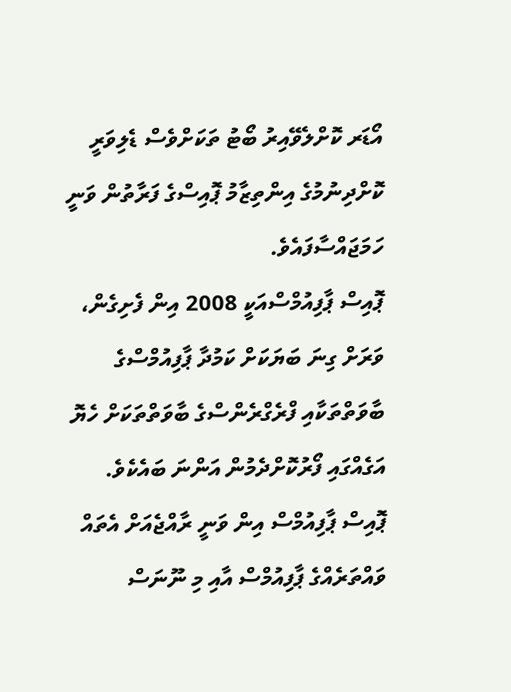އޯޑަރ ކޮށްލެވޭއިރު ބޯޓު ތަކަށްވެސް ޑެލިވަރީ ކޮށްދިނުމުގެ އިންތިޒާމު ޕޮއިސްގެ ފަރާތުން ވަނީ ހަމަޖައްސާފައެވެ.
ޕޮއިސް ޕާފިއުމްސްއަކީ 2008 އިން ފެށިގެން، ވަރަށް ގިނަ ބަޔަކަށް ކަމުދާ ޕާފިއުމްސްގެ ބާވަތްތަކާއި ފްރެގްރެންސްގެ ބާވަތްތަކަށް ހެޔޮ އަގެއްގައި ފޯރުކޮށްދެމުން އަންނަ ބައެކެވެ. ޕޮއިސް ޕާފިއުމްސް އިން ވަނީ ރާއްޖެއަށް އެތައް ވައްތަރެއްގެ ޕާފިއުމްސް އާއި މި ނޫނަސް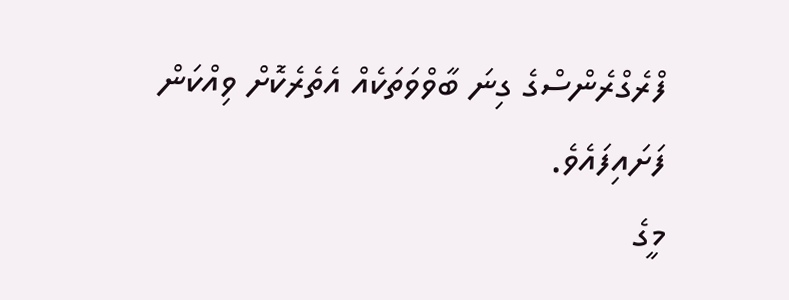ފްރެގްރެންސްގެ ގިނަ ބާވްވަތަކެއް އެތެރެކޮށް ވިއްކަން ފަށައިފައެވެ.
މީގެ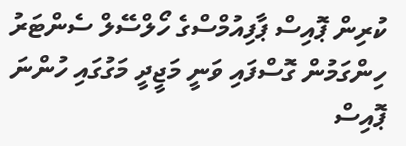ކުރިން ޕޮއިސް ޕާފިއުމްސްގެ ހޯލްސޭލް ސެންޓަރު ހިންގަމުން ގޮސްފައި ވަނީ މަޖީދީ މަގުގައި ހުންނަ ޕޮއިސް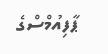ޕާފިއުމްސްގެ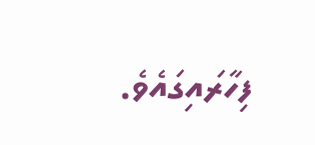ފިހާރައިގައެވެ.